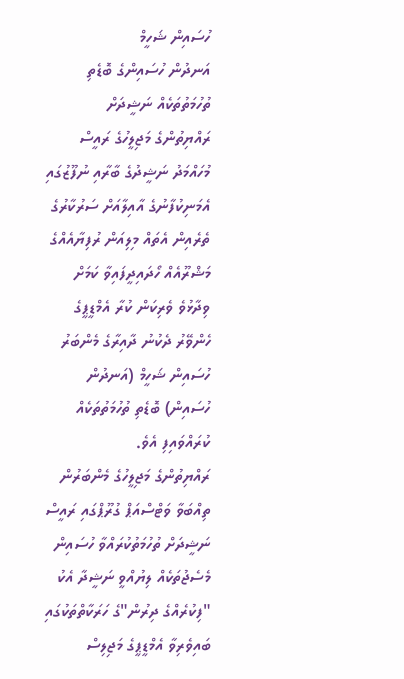ހުސައިން ޝަހީމް
އަނދުން ހުސައިންގެ ބޮޑެތި ތުހުމަތުތަކެއް ނަޝީދަށް
ރައްޔިތުންގެ މަޖިލީހުގެ ރައީސް މުހައްމަދު ނަޝީދުގެ ބާރާއި ނުފޫޒުގައި އެމަނިކުފާނުގެ އާއިލާއަށް ސަރުކާރުގެ ތެރެއިން އެތައް މިލިއަން ރުފިޔާއެއްގެ މަޝްރޫއެއް ހޯދައިދީފައިވާ ކަމަށް ވިދާޅުވެ ވެރިކަން ކުރާ އެމްޑީޕީގެ ހެންވޭރު ދެކުނު ދާއިރާގެ މެންބަރު ހުސައިން ޝަހީމް (އަނދުން ހުސައިން) ބޮޑެތި ތުހުމަތުތަކެއް ކުރައްވައިފި އެވެ.
ރައްޔިތުންގެ މަޖިލީހުގެ މެންބަރުން ތިއްބަވާ ވަޓްސްއަޕް ގުރޫޕްގައި ރައީސް ނަޝީދަށް ތުހުމަތުކުރައްވާ ހުސައިން މެސެޖުތަކެއް ލިޔުއްވީ ނަޝީދާ އެކު "ފިކުރެއްގެ ދިރުން"ގެ ހަރަކާތްތަކުގައި ބައިވެރިވާ އެމްޑީޕީގެ މަޖިލިސް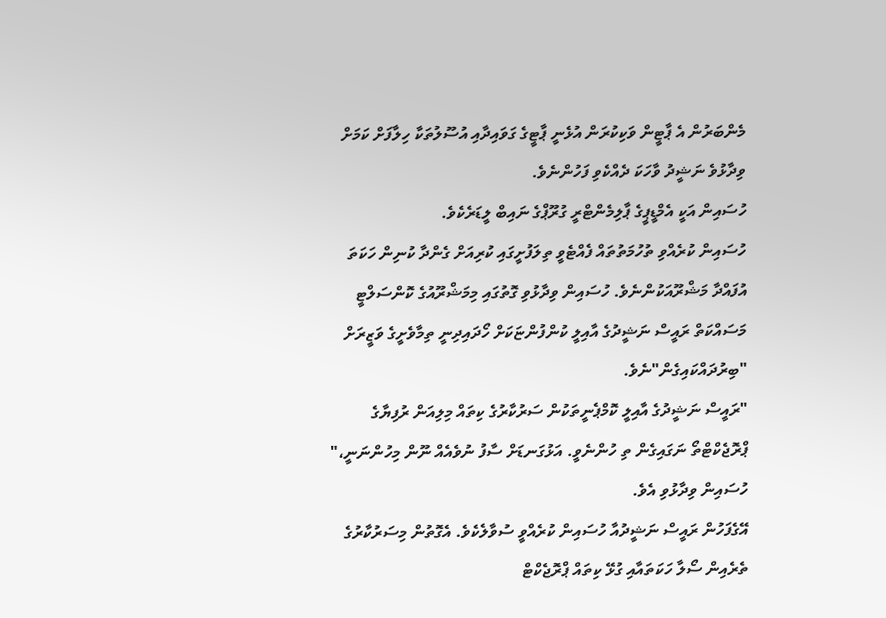މެންބަރުން އެ ޕާޓީން ވަކިކުރަން އުޅެނީ ޕާޓީގެ ގަވައިދާއި އުސޫލުތަކާ ހިލާފަށް ކަމަށް ވިދާޅުވެ ނަޝީދު ވާހަކަ ދެއްކެވި ފަހުންނެވެ.
ހުސައިން އަކީ އެމްޑީޕީގެ ޕާލިމެންޓްރީ ގުރޫޕްގެ ނައިބް ލީޑަރެކެވެ.
ހުސައިން ކުރެއްވި ތުހުމަތުތައް ފެއްޓެވީ ތިލަފުށީގައި ކުރިއަށް ގެންދާ ކުނިން ހަކަތަ އުފައްދާ މަޝްރޫއަކުންނެވެ. ހުސައިން ވިދާޅުވި ގޮތުގައި މިމަޝްރޫއުގެ ކޮންސަލްޓީ މަސައްކަތް ރައީސް ނަޝީދުގެ އާއިލީ ކުންފުންޏަކަށް ހޯދައިދިނީ ތިމާވެށީގެ ވަޒީރަށް "ބިރުދައްކައިގެން"ނެވެ.
"ރައީސް ނަޝީދުގެ އާއިލީ ކޮމްޕެނީތަކުން ސަރުކާރުގެ ކިތައް މިލިއަން ރުފިޔާގެ ޕްރޮޖެކްޓްތޯ ނަގައިގެން ތި ހުންނެވީ. އަޅުގަނޑަށް ސާފު ނުވެއެއް ނޫން މިހުންނަނީ،" ހުސައިން ވިދާޅުވި އެވެ.
އޭގެފަހުން ރައީސް ނަޝީދުއާ ހުސައިން ކުރެއްވީ ސުވާލެކެވެ. އެގޮތުން މިސަރުކާރުގެ ތެރެއިން ސޯލާ ހަކަތައާއި ގުޅޭ ކިތައް ޕްރޮޖެކްޓް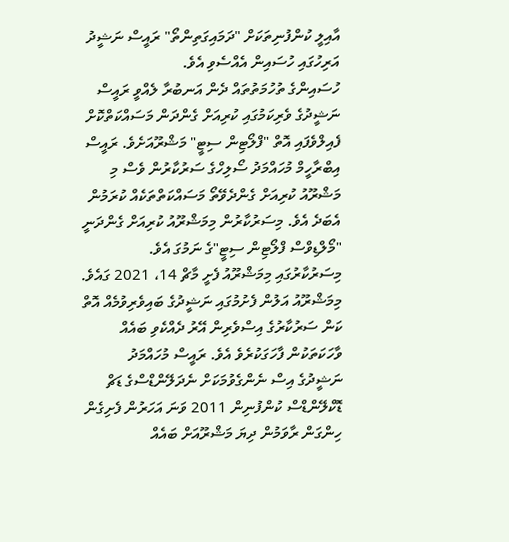އާއިލީ ކުންފުނިތަކަށް "ދަމައިގަތިންތޯ" ރައީސް ނަޝީދު އަރިހުގައި ހުސައިން އެއްސެވި އެވެ.
ހުސައިންގެ ތުހުމަތުތައް ދެން އަނބުރާ ލެއްވީ ރައީސް ނަޝީދުގެ ވެރިކަމުގައި ކުރިއަށް ގެންދަން މަސައްކަތްކޮށް ފެއިލްވެފައި އޮތް "ފްލޯޓިން ސިޓީ" މަޝްރޫއަށެވެ. ރައީސް އިބްރާހީމް މުހައްމަދު ސޯލިހްގެ ސަރުކާރުން ވެސް މި މަޝްރޫއު ކުރިއަށް ގެންދެވޭތޯ މަސައްކަތްތަކެއް ކުރަމުން އެބަދެ އެވެ. މިސަރުކާރުން މިމަޝްރޫއު ކުރިއަށް ގެންދަނީ "މޯލްޑިވްސް ފްލޯޓިން ސިޓީ"ގެ ނަމުގަ އެވެ. މިސަރުކާރުގައި މިމަޝްރޫއު ފެށީ މާޗް 14، 2021 ގައެވެ. މިމަޝްރޫއު އަލުން ފެށުމުގައި ނަޝީދުގެ ބައިވެރިވުމެއް އޮތް ކަން ސަރުކާރުގެ އިސްވެރިން އޭރު ދެއްކެވި ބައެއް ވާހަކަތަކުން ފާހަގަކުރެވެ އެވެ. ރައީސް މުހައްމަދު ނަޝީދުގެ އިސް ނެންގެވުމަކަށް ނެދަލޭންޑްސްގެ ޑަޗް ޑޮކްލޭންޑްސް ކުންފުނިން 2011 ވަނަ އަހަރުން ފެށިގެން ހިންގަން ރާވަމުން ދިޔަ މަޝްރޫއަށް ބައެއް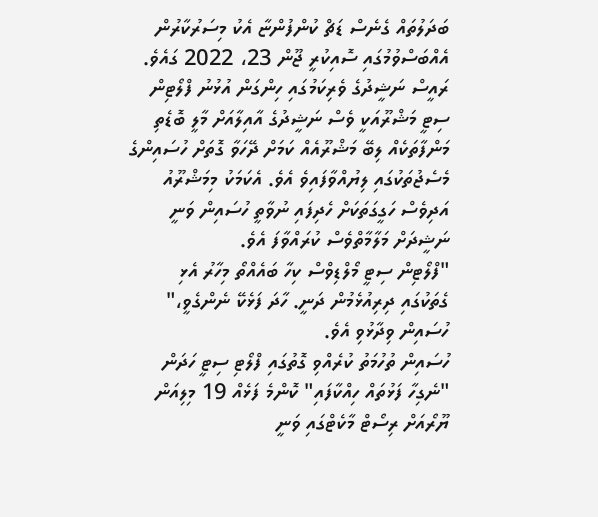ބަދަލުތައް ގެނެސް ޑަޗް ކުންފުންޏާ އެކު މިސަރުކާރުން އެއްބަސްވުމުގައި ސޮއިކުރީ ޖޫން 23، 2022 ގައެވެ.
ރައީސް ނަޝީދުގެ ވެރިކަމުގައި ހިންގަން އުޅުނު ފްލޯޓިން ސިޓީ މަޝްރޫއަކީ ވެސް ނަޝީދުގެ އާއިލާއަށް މާލީ ބޮޑެތި މަންފާތަކެއް ލިބޭ މަޝްރޫއެއް ކަމަށް ދޭހަވާ ގޮތަށް ހުސައިންގެ މެސެޖުތަކުގައި ލިޔުއްވާފައިވެ އެވެ. އެކަމަކު މިމަޝްރޫއު އަދިވެސް ހަގީގަތަކަށް ހެދިފައި ނުވާތީ ހުސައިން ވަނީ ނަޝީދަށް މަލާމާތްވެސް ކުރައްވާފަ އެވެ.
"ފްލޯޓިން ސިޓީ މޯލްޑިވްސް ކިހާ ބައެއްތޯ މިހާރު އެޅި ގެތަކުގައި ދިރިއުޅެމުން ދަނީ. ހާދަ ފަޅެކޭ ނެންގެވީ،" ހުސައިން ވިދާޅުވި އެވެ.
ހުސައިން ތުހުމަތު ކުރެއްވި ގޮތުގައި ފްލޯޓި ސިޓީ ހަދަން "ނެގިހާ ފަޅުތައް ހިއްކާފައި" ކޮންމެ ފަޅެއް 19 މިލިއަން ޔޫރޯއަށް ރިސޯޓް މާކެޓްގައި ވަނީ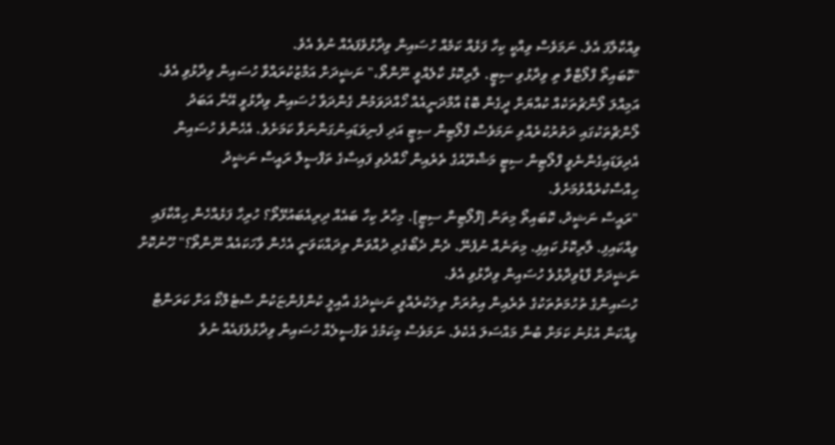ވިއްކާލާފަ އެވެ. ނަމަވެސް ވިއްކީ ކިހާ ފަޅެއް ކަމެއް ހުސައިން ވިދާޅުވެފައެއް ނުވެ އެވެ.
"ކޮބައިތޯ ފްލޯޓްވާ ތި ވިދާޅުވި ސިޓީ. ލާރިކޮޅު ކާލެއްވީ ނޫންތޯ،" ނަޝީދަށް އަމާޒުކުރައްވާ ހުސައިން ވިދާޅުވި އެވެ.
އަމިއްލަ ލޯންޗުތަކެއް ކުއްޔަށް ދީގެން ބޮޑު އާމްދަނީއެއް ހޯއްދަވަމުން ގެންދަވާ ހުސައިން ވިދާޅުވީ އޭނާ އަބަދު ލޯންޗްތަކުގައި ދަތުރުކުރެއްވި ނަމަވެސް ފްލޯޓިން ސިޓީ އަދި ފެނިވަޑައިނުގަންނަވާ ކަމަށެވެ. އެހެންވެ ހުސައިން އެދިވަޑައިގެންނެވީ ފްލޯޓިން ސިޓީ މަޝްރޫއުގެ ތެރެއިން ހޯއްދެވި ފައިސާގެ ތަފްސީލް ރައީސް ނަޝީދު ހިއްސާކުރެއްވުމަށެވެ.
"ރައީސް ނަޝީދު، ކޮބައިތޯ މިތަން [ފްލޯޓިން ސިޓީ]. މިހާރު ކިހާ ބައެއް ދިރިއެބައުޅޭތޯ؟ ހުރިހާ ފަޅެއްހެން ހިއްކާފައި ވިއްކައިފި. ލާރިކޮޅު ކައިފި. މިތަނެއް ނުފެނޭ. ދެން ދެބޯގެރި ދުއްވަން ތިދައްކަވަނީ އެހެން ވާހަކައެއް ނޫންތޯ؟" ހޫނުކޮށް ނަޝީދަށް ފާޑުވިދާޅުވެ ހުސައިން ވިދާޅުވި އެވެ.
ހުސައިންގެ ތުހުމަތުތަކުގެ ތެރެއިން އިތުރަށް ތިލަކުރެއްވީ ނަޝީދުގެ އާއިލީ ކުންފުންޏަކުން ސްޓެލްކޯ އަށް ކަރަންޓް ވިއްކަން އުޅުނު ކަމަށް ބުނާ މައްސަލަ އެކެވެ. ނަމަވެސް މިކަމުގެ ތަފްސީލެއް ހުސައިން ވިދާޅުވެފައެއް ނުވެ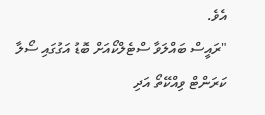އެވެ.
"ރައީސް ބައްލަވާ ސްޓެލްކޯއަށް ބޮޑު އަގުގައި ސޯލާ ކަރަންޓް ވިއްކޭތޯ އަދި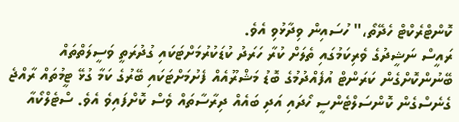ކޮންޓްރެކްޓް ހެދޭތޯ،" ހުސައިން ވިދާޅުވި އެވެ.
ރައީސް ނަޝީދުގެ ވެރިކަމުގައި ތެލަށް ކުރާ ހަރަދު ކުޑަކުރުމަށްޓަކައި ގުދުރަތީ ވަސީލަތްތައް ބޭނުންކޮށްގެން ކަރަންޓް އުފެއްދުމުގެ ބޮޑު މަޝްރޫއެއް ފެށުމަށްޓަކައި ބޭރުގެ ކަމާ ގުޅޭ ޓީމުތައް ރާއްޖެ ގެނެސްގެން ކޮންސަލްޓެންސީ ހޯދައި އަދި ބައެއް ދިރާސާތައް ވެސް ކޮށްފައިވެ އެވެ. ސްޓެލްކޯއާ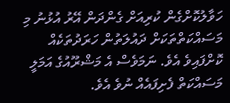ހަވާލުކޮށްގެން ކުރިއަށް ގެންދަން އޭރު އުޅުނު މި މަސައްކަތްތަކަށް ދައުލަތުން ހަރަދުތަކެއް ކޮށްފައިވެ އެވެ. ނަމަވެސް އެ މަޝްރޫއުގެ އަމަލީ މަސައްކަތް ފެށިފައެއް ނުވެ އެވެ.